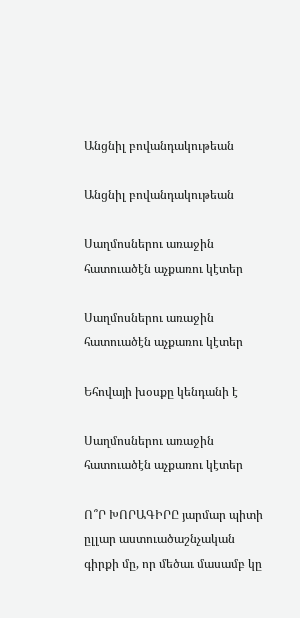Անցնիլ բովանդակութեան

Անցնիլ բովանդակութեան

Սաղմոսներու առաջին հատուածէն աչքառու կէտեր

Սաղմոսներու առաջին հատուածէն աչքառու կէտեր

Եհովայի խօսքը կենդանի է

Սաղմոսներու առաջին հատուածէն աչքառու կէտեր

Ո՞Ր ԽՈՐԱԳԻՐԸ յարմար պիտի ըլլար աստուածաշնչական գիրքի մը, որ մեծաւ մասամբ կը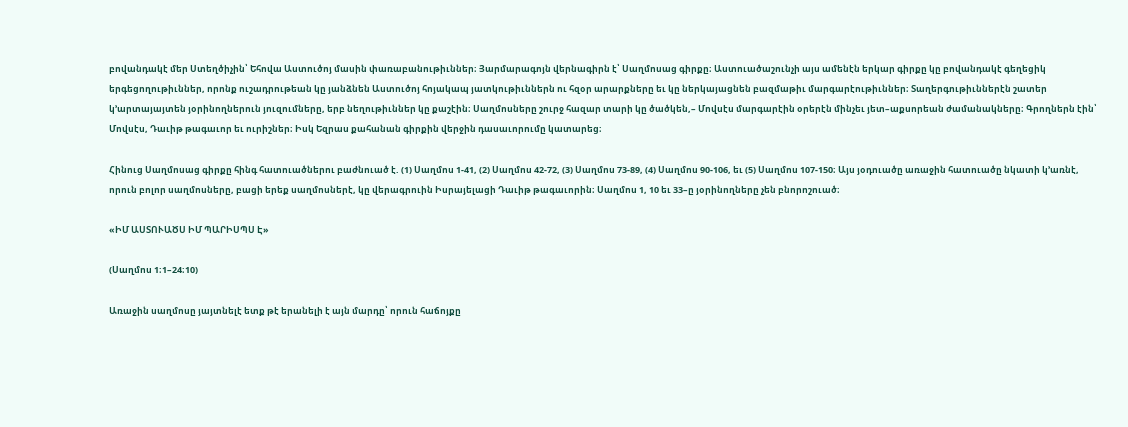բովանդակէ մեր Ստեղծիչին՝ Եհովա Աստուծոյ մասին փառաբանութիւններ։ Յարմարագոյն վերնագիրն է՝ Սաղմոսաց գիրքը։ Աստուածաշունչի այս ամենէն երկար գիրքը կը բովանդակէ գեղեցիկ երգեցողութիւններ, որոնք ուշադրութեան կը յանձնեն Աստուծոյ հոյակապ յատկութիւններն ու հզօր արարքները եւ կը ներկայացնեն բազմաթիւ մարգարէութիւններ։ Տաղերգութիւններէն շատեր կ’արտայայտեն յօրինողներուն յուզումները, երբ նեղութիւններ կը քաշէին։ Սաղմոսները շուրջ հազար տարի կը ծածկեն,– Մովսէս մարգարէին օրերէն մինչեւ յետ–աքսորեան ժամանակները։ Գրողներն էին՝ Մովսէս, Դաւիթ թագաւոր եւ ուրիշներ։ Իսկ Եզրաս քահանան գիրքին վերջին դասաւորումը կատարեց։

Հինուց Սաղմոսաց գիրքը հինգ հատուածներու բաժնուած է. (1) Սաղմոս 1-41, (2) Սաղմոս 42-72, (3) Սաղմոս 73-89, (4) Սաղմոս 90-106, եւ (5) Սաղմոս 107-150։ Այս յօդուածը առաջին հատուածը նկատի կ’առնէ, որուն բոլոր սաղմոսները, բացի երեք սաղմոսներէ, կը վերագրուին Իսրայելացի Դաւիթ թագաւորին։ Սաղմոս 1, 10 եւ 33–ը յօրինողները չեն բնորոշուած։

«ԻՄ ԱՍՏՈՒԱԾՍ ԻՄ ՊԱՐԻՍՊՍ Է»

(Սաղմոս 1։1–24։10)

Առաջին սաղմոսը յայտնելէ ետք թէ երանելի է այն մարդը՝ որուն հաճոյքը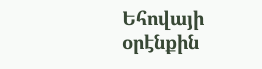Եհովայի օրէնքին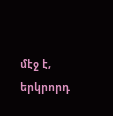մէջ է, երկրորդ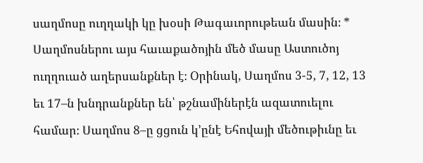սաղմոսը ուղղակի կը խօսի Թագաւորութեան մասին։ * Սաղմոսներու այս հաւաքածոյին մեծ մասը Աստուծոյ ուղղուած աղերսանքներ է։ Օրինակ, Սաղմոս 3-5, 7, 12, 13 եւ 17–ն խնդրանքներ են՝ թշնամիներէն ազատուելու համար։ Սաղմոս 8–ը ցցուն կ’ընէ Եհովայի մեծութիւնը եւ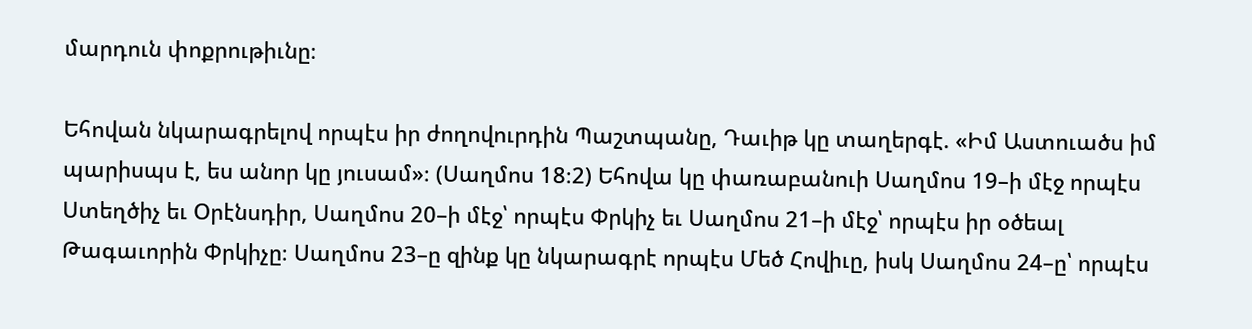մարդուն փոքրութիւնը։

Եհովան նկարագրելով որպէս իր ժողովուրդին Պաշտպանը, Դաւիթ կը տաղերգէ. «Իմ Աստուածս իմ պարիսպս է, ես անոր կը յուսամ»։ (Սաղմոս 18։2) Եհովա կը փառաբանուի Սաղմոս 19–ի մէջ որպէս Ստեղծիչ եւ Օրէնսդիր, Սաղմոս 20–ի մէջ՝ որպէս Փրկիչ եւ Սաղմոս 21–ի մէջ՝ որպէս իր օծեալ Թագաւորին Փրկիչը։ Սաղմոս 23–ը զինք կը նկարագրէ որպէս Մեծ Հովիւը, իսկ Սաղմոս 24–ը՝ որպէս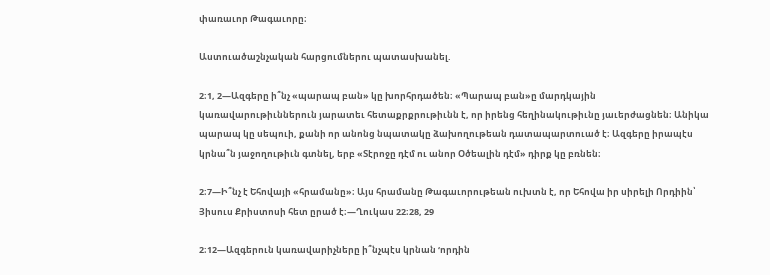փառաւոր Թագաւորը։

Աստուածաշնչական հարցումներու պատասխանել.

2։1, 2—Ազգերը ի՞նչ «պարապ բան» կը խորհրդածեն։ «Պարապ բան»ը մարդկային կառավարութիւններուն յարատեւ հետաքրքրութիւնն է, որ իրենց հեղինակութիւնը յաւերժացնեն։ Անիկա պարապ կը սեպուի, քանի որ անոնց նպատակը ձախողութեան դատապարտուած է։ Ազգերը իրապէս կրնա՞ն յաջողութիւն գտնել, երբ «Տէրոջը դէմ ու անոր Օծեալին դէմ» դիրք կը բռնեն։

2։7—Ի՞նչ է Եհովայի «հրամանը»։ Այս հրամանը Թագաւորութեան ուխտն է, որ Եհովա իր սիրելի Որդիին՝ Յիսուս Քրիստոսի հետ ըրած է։—Ղուկաս 22։28, 29

2։12—Ազգերուն կառավարիչները ի՞նչպէս կրնան ‘որդին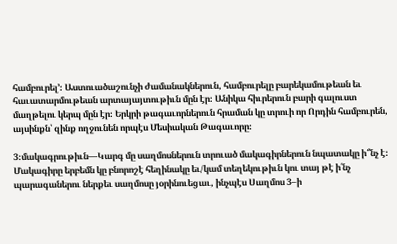համբուրել’։ Աստուածաշունչի ժամանակներուն, համբուրելը բարեկամութեան եւ հաւատարմութեան արտայայտութիւն մըն էր։ Անիկա հիւրերուն բարի գալուստ մաղթելու կերպ մըն էր։ Երկրի թագաւորներուն հրաման կը տրուի որ Որդին համբուրեն, այսինքն՝ զինք ողջունեն որպէս Մեսիական Թագաւորը։

3։մակագրութիւն—Կարգ մը սաղմոսներուն տրուած մակագիրներուն նպատակը ի՞նչ է։ Մակագիրը երբեմն կը բնորոշէ հեղինակը եւ/կամ տեղեկութիւն կու տայ թէ ի՛նչ պարագաներու ներքեւ սաղմոսը յօրինուեցաւ, ինչպէս Սաղմոս 3–ի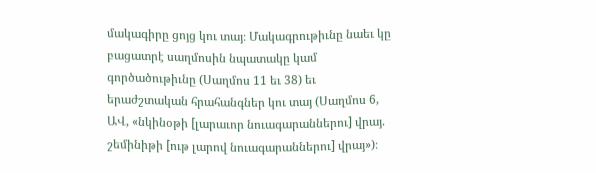մակագիրը ցոյց կու տայ։ Մակագրութիւնը նաեւ կը բացատրէ սաղմոսին նպատակը կամ գործածութիւնը (Սաղմոս 11 եւ 38) եւ երաժշտական հրահանգներ կու տայ (Սաղմոս 6, ԱՎ, «նկինօթի [լարաւոր նուագարաններու] վրայ. շեմինիթի [ութ լարով նուագարաններու] վրայ»)։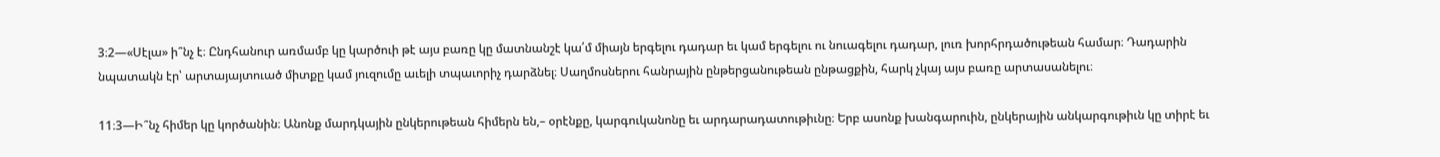3։2—«Սէլա» ի՞նչ է։ Ընդհանուր առմամբ կը կարծուի թէ այս բառը կը մատնանշէ կա՛մ միայն երգելու դադար եւ կամ երգելու ու նուագելու դադար, լուռ խորհրդածութեան համար։ Դադարին նպատակն էր՝ արտայայտուած միտքը կամ յուզումը աւելի տպաւորիչ դարձնել։ Սաղմոսներու հանրային ընթերցանութեան ընթացքին, հարկ չկայ այս բառը արտասանելու։

11։3—Ի՞նչ հիմեր կը կործանին։ Անոնք մարդկային ընկերութեան հիմերն են,– օրէնքը, կարգուկանոնը եւ արդարադատութիւնը։ Երբ ասոնք խանգարուին, ընկերային անկարգութիւն կը տիրէ եւ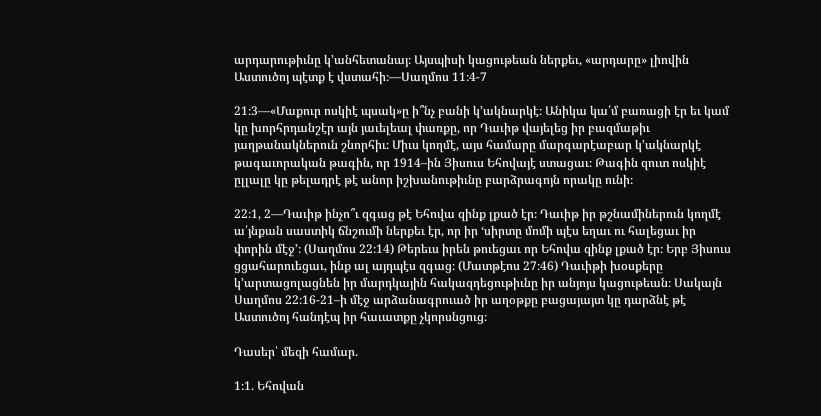արդարութիւնը կ’անհետանայ։ Այսպիսի կացութեան ներքեւ, «արդարը» լիովին Աստուծոյ պէտք է վստահի։—Սաղմոս 11։4-7

21։3—«Մաքուր ոսկիէ պսակ»ը ի՞նչ բանի կ’ակնարկէ։ Անիկա կա՛մ բառացի էր եւ կամ կը խորհրդանշէր այն յաւելեալ փառքը, որ Դաւիթ վայելեց իր բազմաթիւ յաղթանակներուն շնորհիւ։ Միւս կողմէ, այս համարը մարգարէաբար կ’ակնարկէ թագաւորական թագին, որ 1914–ին Յիսուս Եհովայէ ստացաւ։ Թագին զուտ ոսկիէ ըլլալը կը թելադրէ թէ անոր իշխանութիւնը բարձրագոյն որակը ունի։

22։1, 2—Դաւիթ ինչո՞ւ զգաց թէ Եհովա զինք լքած էր։ Դաւիթ իր թշնամիներուն կողմէ ա՛յնքան սաստիկ ճնշումի ներքեւ էր, որ իր ‘սիրտը մոմի պէս եղաւ ու հալեցաւ իր փորին մէջ’։ (Սաղմոս 22։14) Թերեւս իրեն թուեցաւ որ Եհովա զինք լքած էր։ Երբ Յիսուս ցցահարուեցաւ, ինք ալ այդպէս զգաց։ (Մատթէոս 27։46) Դաւիթի խօսքերը կ’արտացոլացնեն իր մարդկային հակազդեցութիւնը իր անյոյս կացութեան։ Սակայն Սաղմոս 22։16-21–ի մէջ արձանագրուած իր աղօթքը բացայայտ կը դարձնէ թէ Աստուծոյ հանդէպ իր հաւատքը չկորսնցուց։

Դասեր՝ մեզի համար.

1։1. Եհովան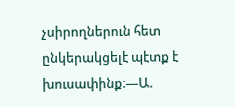չսիրողներուն հետ ընկերակցելէ պէտք է խուսափինք։—Ա.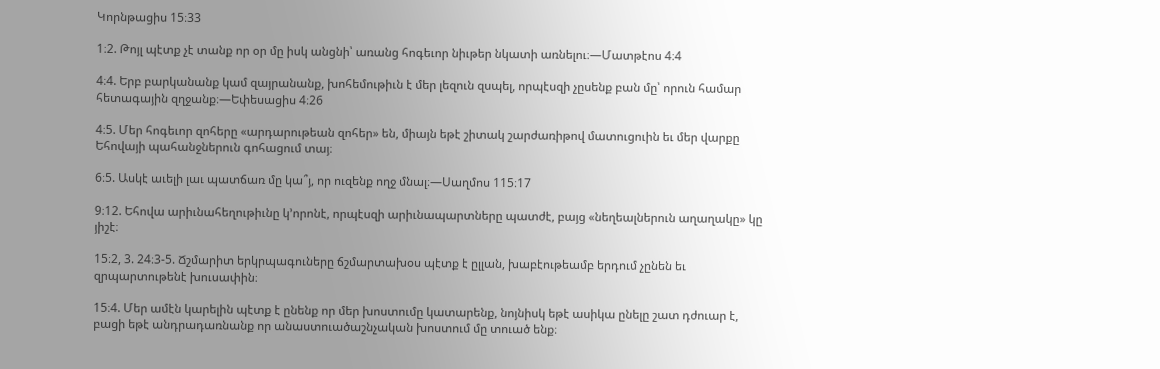Կորնթացիս 15։33

1։2. Թոյլ պէտք չէ տանք որ օր մը իսկ անցնի՝ առանց հոգեւոր նիւթեր նկատի առնելու։—Մատթէոս 4։4

4։4. Երբ բարկանանք կամ զայրանանք, խոհեմութիւն է մեր լեզուն զսպել, որպէսզի չըսենք բան մը՝ որուն համար հետագային զղջանք։—Եփեսացիս 4։26

4։5. Մեր հոգեւոր զոհերը «արդարութեան զոհեր» են, միայն եթէ շիտակ շարժառիթով մատուցուին եւ մեր վարքը Եհովայի պահանջներուն գոհացում տայ։

6։5. Ասկէ աւելի լաւ պատճառ մը կա՞յ, որ ուզենք ողջ մնալ։—Սաղմոս 115։17

9։12. Եհովա արիւնահեղութիւնը կ’որոնէ, որպէսզի արիւնապարտները պատժէ, բայց «նեղեալներուն աղաղակը» կը յիշէ։

15։2, 3. 24։3-5. Ճշմարիտ երկրպագուները ճշմարտախօս պէտք է ըլլան, խաբէութեամբ երդում չընեն եւ զրպարտութենէ խուսափին։

15։4. Մեր ամէն կարելին պէտք է ընենք որ մեր խոստումը կատարենք, նոյնիսկ եթէ ասիկա ընելը շատ դժուար է, բացի եթէ անդրադառնանք որ անաստուածաշնչական խոստում մը տուած ենք։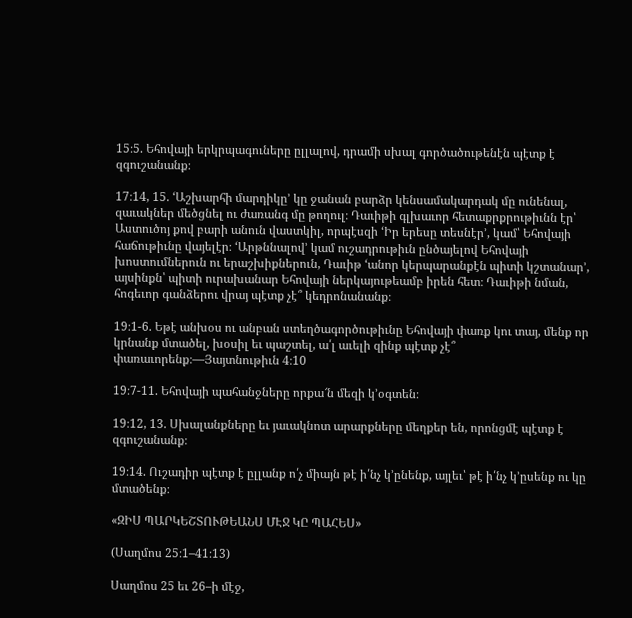15։5. Եհովայի երկրպագուները ըլլալով, դրամի սխալ գործածութենէն պէտք է զգուշանանք։

17։14, 15. ‘Աշխարհի մարդիկը’ կը ջանան բարձր կենսամակարդակ մը ունենալ, զաւակներ մեծցնել ու ժառանգ մը թողուլ։ Դաւիթի գլխաւոր հետաքրքրութիւնն էր՝ Աստուծոյ քով բարի անուն վաստկիլ, որպէսզի ‘Իր երեսը տեսնէր’, կամ՝ Եհովայի հաճութիւնը վայելէր։ ‘Արթննալով’ կամ ուշադրութիւն ընծայելով Եհովայի խոստումներուն ու երաշխիքներուն, Դաւիթ ‘անոր կերպարանքէն պիտի կշտանար’, այսինքն՝ պիտի ուրախանար Եհովայի ներկայութեամբ իրեն հետ։ Դաւիթի նման, հոգեւոր գանձերու վրայ պէտք չէ՞ կեդրոնանանք։

19։1-6. Եթէ անխօս ու անբան ստեղծագործութիւնը Եհովայի փառք կու տայ, մենք որ կրնանք մտածել, խօսիլ եւ պաշտել, ա՛լ աւելի զինք պէտք չէ՞ փառաւորենք։—Յայտնութիւն 4։10

19։7-11. Եհովայի պահանջները որքա՜ն մեզի կ’օգտեն։

19։12, 13. Սխալանքները եւ յաւակնոտ արարքները մեղքեր են, որոնցմէ պէտք է զգուշանանք։

19։14. Ուշադիր պէտք է ըլլանք ո՛չ միայն թէ ի՛նչ կ’ընենք, այլեւ՝ թէ ի՛նչ կ’ըսենք ու կը մտածենք։

«ԶԻՍ ՊԱՐԿԵՇՏՈՒԹԵԱՆՍ ՄԷՋ ԿԸ ՊԱՀԵՍ»

(Սաղմոս 25։1–41։13)

Սաղմոս 25 եւ 26–ի մէջ,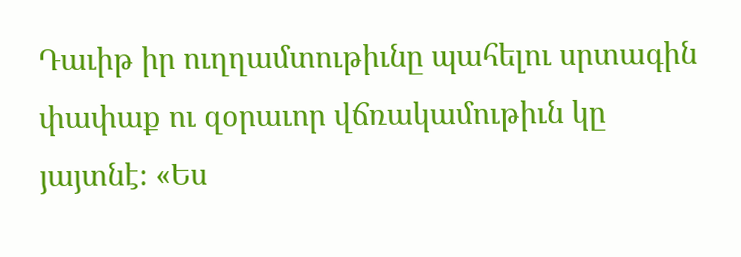Դաւիթ իր ուղղամտութիւնը պահելու սրտագին փափաք ու զօրաւոր վճռակամութիւն կը յայտնէ։ «Ես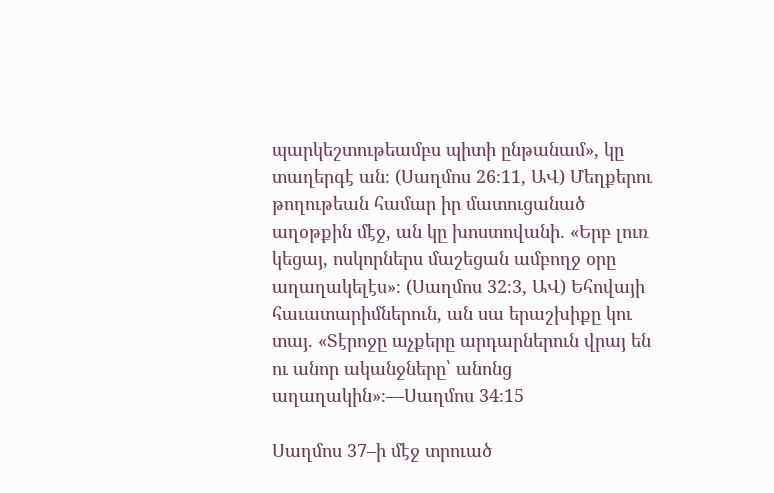պարկեշտութեամբս պիտի ընթանամ», կը տաղերգէ ան։ (Սաղմոս 26։11, ԱՎ) Մեղքերու թողութեան համար իր մատուցանած աղօթքին մէջ, ան կը խոստովանի. «Երբ լուռ կեցայ, ոսկորներս մաշեցան ամբողջ օրը աղաղակելէս»։ (Սաղմոս 32։3, ԱՎ) Եհովայի հաւատարիմներուն, ան սա երաշխիքը կու տայ. «Տէրոջը աչքերը արդարներուն վրայ են ու անոր ականջները՝ անոնց աղաղակին»։—Սաղմոս 34։15

Սաղմոս 37–ի մէջ տրուած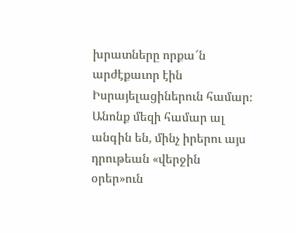խրատները որքա՜ն արժէքաւոր էին Իսրայելացիներուն համար։ Անոնք մեզի համար ալ անգին են, մինչ իրերու այս դրութեան «վերջին օրեր»ուն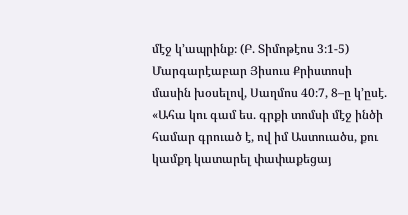մէջ կ’ապրինք։ (Բ. Տիմոթէոս 3։1-5) Մարգարէաբար Յիսուս Քրիստոսի մասին խօսելով, Սաղմոս 40։7, 8–ը կ’ըսէ. «Ահա կու գամ ես. գրքի տոմսի մէջ ինծի համար գրուած է, ով իմ Աստուածս, քու կամքդ կատարել փափաքեցայ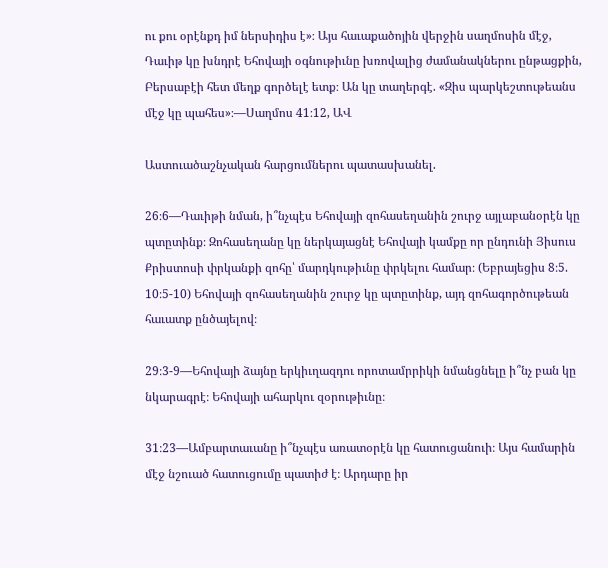ու քու օրէնքդ իմ ներսիդիս է»։ Այս հաւաքածոյին վերջին սաղմոսին մէջ, Դաւիթ կը խնդրէ Եհովայի օգնութիւնը խռովալից ժամանակներու ընթացքին, Բերսաբէի հետ մեղք գործելէ ետք։ Ան կը տաղերգէ. «Զիս պարկեշտութեանս մէջ կը պահես»։—Սաղմոս 41։12, ԱՎ

Աստուածաշնչական հարցումներու պատասխանել.

26։6—Դաւիթի նման, ի՞նչպէս Եհովայի զոհասեղանին շուրջ այլաբանօրէն կը պտըտինք։ Զոհասեղանը կը ներկայացնէ Եհովայի կամքը որ ընդունի Յիսուս Քրիստոսի փրկանքի զոհը՝ մարդկութիւնը փրկելու համար։ (Եբրայեցիս 8։5. 10։5-10) Եհովայի զոհասեղանին շուրջ կը պտըտինք, այդ զոհագործութեան հաւատք ընծայելով։

29։3-9—Եհովայի ձայնը երկիւղազդու որոտամրրիկի նմանցնելը ի՞նչ բան կը նկարագրէ։ Եհովայի ահարկու զօրութիւնը։

31։23—Ամբարտաւանը ի՞նչպէս առատօրէն կը հատուցանուի։ Այս համարին մէջ նշուած հատուցումը պատիժ է։ Արդարը իր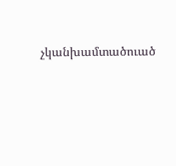չկանխամտածուած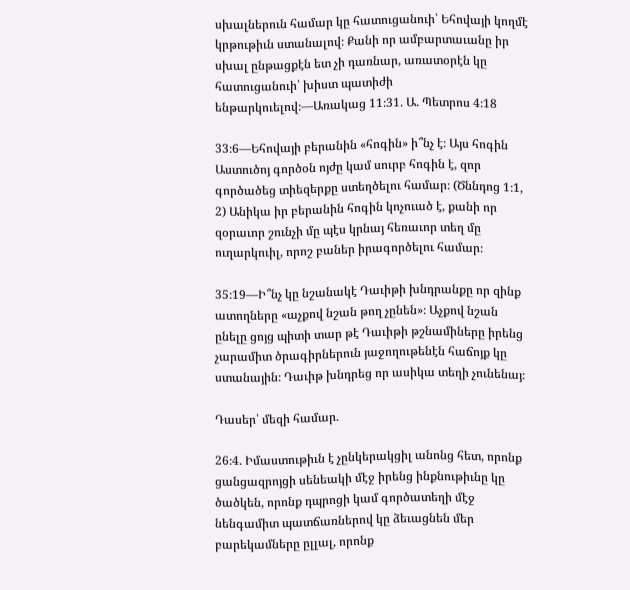սխալներուն համար կը հատուցանուի՝ Եհովայի կողմէ կրթութիւն ստանալով։ Քանի որ ամբարտաւանը իր սխալ ընթացքէն ետ չի դառնար, առատօրէն կը հատուցանուի՝ խիստ պատիժի ենթարկուելով։—Առակաց 11։31. Ա. Պետրոս 4։18

33։6—Եհովայի բերանին «հոգին» ի՞նչ է։ Այս հոգին Աստուծոյ գործօն ոյժը կամ սուրբ հոգին է, զոր գործածեց տիեզերքը ստեղծելու համար։ (Ծննդոց 1։1, 2) Անիկա իր բերանին հոգին կոչուած է, քանի որ զօրաւոր շունչի մը պէս կրնայ հեռաւոր տեղ մը ուղարկուիլ, որոշ բաներ իրագործելու համար։

35։19—Ի՞նչ կը նշանակէ Դաւիթի խնդրանքը որ զինք ատողները «աչքով նշան թող չընեն»։ Աչքով նշան ընելը ցոյց պիտի տար թէ Դաւիթի թշնամիները իրենց չարամիտ ծրագիրներուն յաջողութենէն հաճոյք կը ստանային։ Դաւիթ խնդրեց որ ասիկա տեղի չունենայ։

Դասեր՝ մեզի համար.

26։4. Իմաստութիւն է չընկերակցիլ անոնց հետ, որոնք ցանցազրոյցի սենեակի մէջ իրենց ինքնութիւնը կը ծածկեն, որոնք դպրոցի կամ գործատեղի մէջ նենգամիտ պատճառներով կը ձեւացնեն մեր բարեկամները ըլլալ, որոնք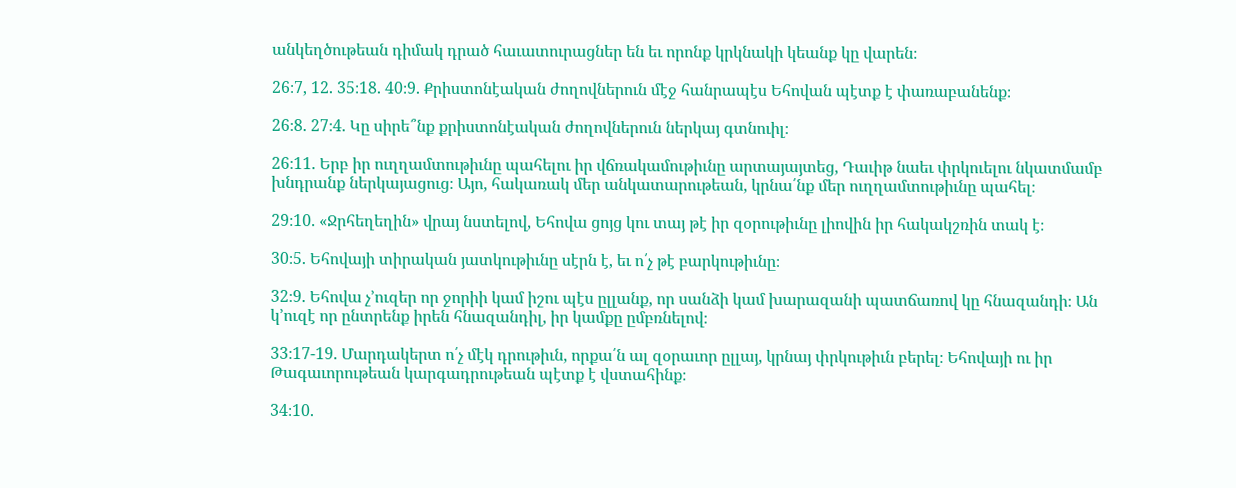անկեղծութեան դիմակ դրած հաւատուրացներ են եւ որոնք կրկնակի կեանք կը վարեն։

26։7, 12. 35։18. 40։9. Քրիստոնէական ժողովներուն մէջ հանրապէս Եհովան պէտք է փառաբանենք։

26։8. 27։4. Կը սիրե՞նք քրիստոնէական ժողովներուն ներկայ գտնուիլ։

26։11. Երբ իր ուղղամտութիւնը պահելու իր վճռակամութիւնը արտայայտեց, Դաւիթ նաեւ փրկուելու նկատմամբ խնդրանք ներկայացուց։ Այո, հակառակ մեր անկատարութեան, կրնա՛նք մեր ուղղամտութիւնը պահել։

29։10. «Ջրհեղեղին» վրայ նստելով, Եհովա ցոյց կու տայ թէ իր զօրութիւնը լիովին իր հակակշռին տակ է։

30։5. Եհովայի տիրական յատկութիւնը սէրն է, եւ ո՛չ թէ բարկութիւնը։

32։9. Եհովա չ’ուզեր որ ջորիի կամ իշու պէս ըլլանք, որ սանձի կամ խարազանի պատճառով կը հնազանդի։ Ան կ’ուզէ որ ընտրենք իրեն հնազանդիլ, իր կամքը ըմբռնելով։

33։17-19. Մարդակերտ ո՛չ մէկ դրութիւն, որքա՛ն ալ զօրաւոր ըլլայ, կրնայ փրկութիւն բերել։ Եհովայի ու իր Թագաւորութեան կարգադրութեան պէտք է վստահինք։

34։10.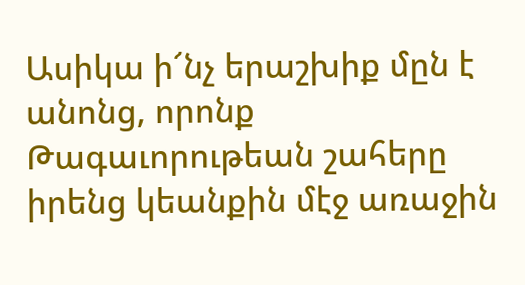Ասիկա ի՜նչ երաշխիք մըն է անոնց, որոնք Թագաւորութեան շահերը իրենց կեանքին մէջ առաջին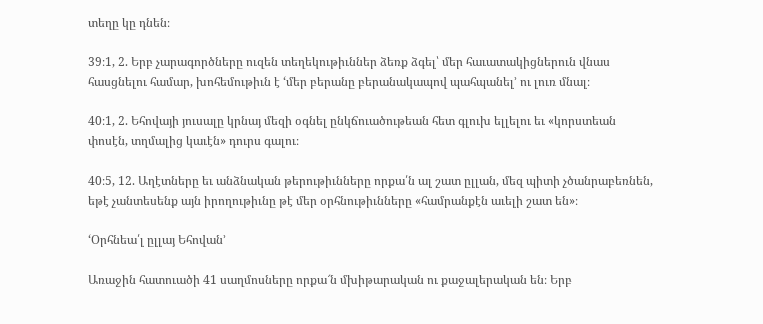տեղը կը դնեն։

39։1, 2. Երբ չարագործները ուզեն տեղեկութիւններ ձեռք ձգել՝ մեր հաւատակիցներուն վնաս հասցնելու համար, խոհեմութիւն է ‘մեր բերանը բերանակապով պահպանել’ ու լուռ մնալ։

40։1, 2. Եհովայի յուսալը կրնայ մեզի օգնել ընկճուածութեան հետ գլուխ ելլելու եւ «կորստեան փոսէն, տղմալից կաւէն» դուրս գալու։

40։5, 12. Աղէտները եւ անձնական թերութիւնները որքա՛ն ալ շատ ըլլան, մեզ պիտի չծանրաբեռնեն, եթէ չանտեսենք այն իրողութիւնը թէ մեր օրհնութիւնները «համրանքէն աւելի շատ են»։

‘Օրհնեա՛լ ըլլայ Եհովան’

Առաջին հատուածի 41 սաղմոսները որքա՜ն մխիթարական ու քաջալերական են։ Երբ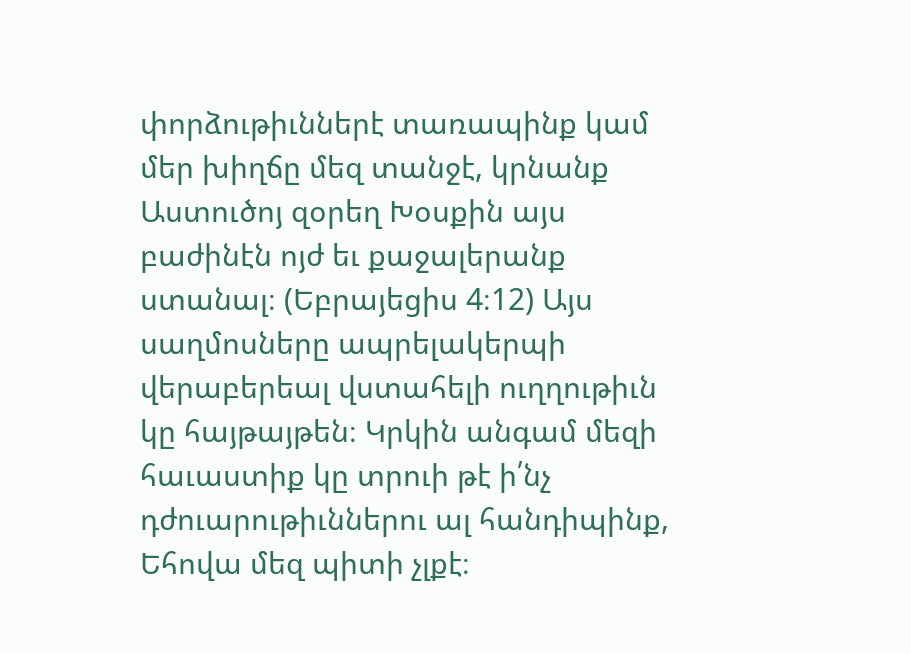փորձութիւններէ տառապինք կամ մեր խիղճը մեզ տանջէ, կրնանք Աստուծոյ զօրեղ Խօսքին այս բաժինէն ոյժ եւ քաջալերանք ստանալ։ (Եբրայեցիս 4։12) Այս սաղմոսները ապրելակերպի վերաբերեալ վստահելի ուղղութիւն կը հայթայթեն։ Կրկին անգամ մեզի հաւաստիք կը տրուի թէ ի՛նչ դժուարութիւններու ալ հանդիպինք, Եհովա մեզ պիտի չլքէ։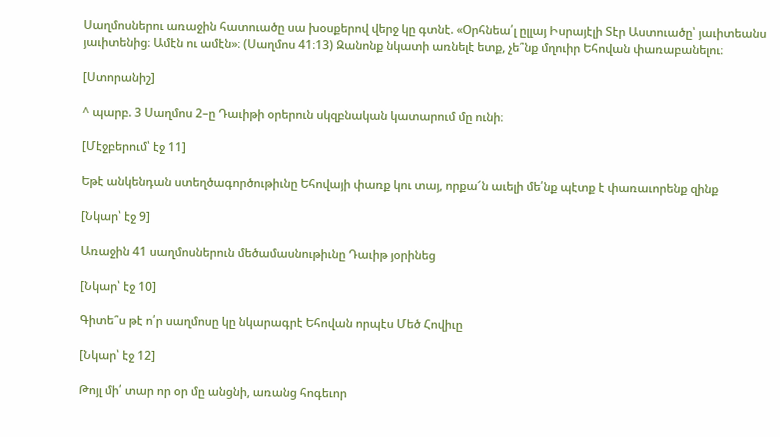Սաղմոսներու առաջին հատուածը սա խօսքերով վերջ կը գտնէ. «Օրհնեա՛լ ըլլայ Իսրայէլի Տէր Աստուածը՝ յաւիտեանս յաւիտենից։ Ամէն ու ամէն»։ (Սաղմոս 41։13) Զանոնք նկատի առնելէ ետք, չե՞նք մղուիր Եհովան փառաբանելու։

[Ստորանիշ]

^ պարբ. 3 Սաղմոս 2–ը Դաւիթի օրերուն սկզբնական կատարում մը ունի։

[Մէջբերում՝ էջ 11]

Եթէ անկենդան ստեղծագործութիւնը Եհովայի փառք կու տայ, որքա՜ն աւելի մե՛նք պէտք է փառաւորենք զինք

[Նկար՝ էջ 9]

Առաջին 41 սաղմոսներուն մեծամասնութիւնը Դաւիթ յօրինեց

[Նկար՝ էջ 10]

Գիտե՞ս թէ ո՛ր սաղմոսը կը նկարագրէ Եհովան որպէս Մեծ Հովիւը

[Նկար՝ էջ 12]

Թոյլ մի՛ տար որ օր մը անցնի, առանց հոգեւոր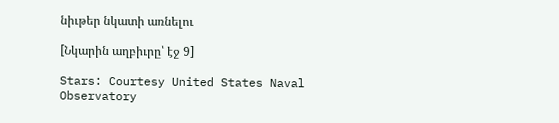նիւթեր նկատի առնելու

[Նկարին աղբիւրը՝ էջ 9]

Stars: Courtesy United States Naval Observatory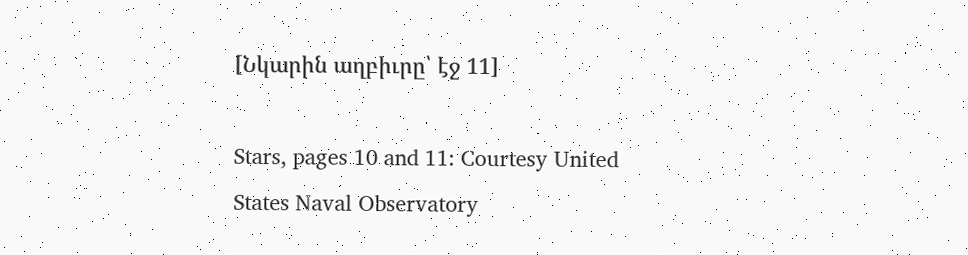[Նկարին աղբիւրը՝ էջ 11]

Stars, pages 10 and 11: Courtesy United States Naval Observatory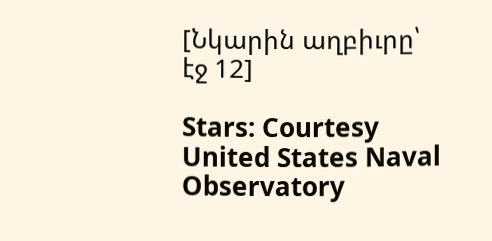[Նկարին աղբիւրը՝ էջ 12]

Stars: Courtesy United States Naval Observatory